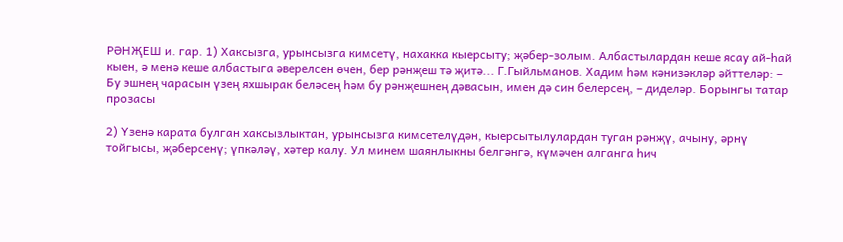РӘНҖЕШ и. гар. 1) Хаксызга, урынсызга кимсетү, нахакка кыерсыту; җәбер-золым. Албастылардан кеше ясау ай-һай кыен, ә менә кеше албастыга әверелсен өчен, бер рәнҗеш тә җитә... Г.Гыйльманов. Хадим һәм кәнизәкләр әйттеләр: – Бу эшнең чарасын үзең яхшырак беләсең һәм бу рәнҗешнең дәвасын, имен дә син белерсең, – диделәр. Борынгы татар прозасы

2) Үзенә карата булган хаксызлыктан, урынсызга кимсетелүдән, кыерсытылулардан туган рәнҗү, ачыну, әрнү тойгысы, җәберсенү; үпкәләү, хәтер калу. Ул минем шаянлыкны белгәнгә, күмәчен алганга һич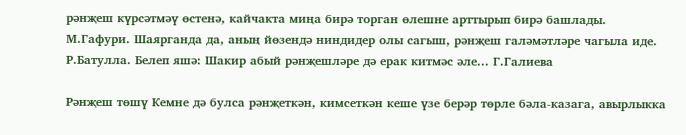рәнҗеш күрсәтмәү өстенә, кайчакта миңа бирә торган өлешне арттырып бирә башлады. М.Гафури. Шаярганда да, аның йөзендә ниндидер олы сагыш, рәнҗеш галәмәтләре чагыла иде. Р.Батулла. Белеп яшә: Шакир абый рәнҗешләре дә ерак китмәс әле... Г.Галиева

Рәнҗеш төшү Кемне дә булса рәнҗеткән, кимсеткән кеше үзе берәр төрле бәла-казага, авырлыкка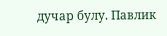дучар булу. Павлик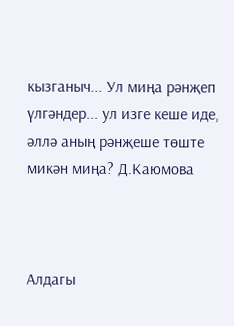кызганыч... Ул миңа рәнҗеп үлгәндер... ул изге кеше иде, әллә аның рәнҗеше төште микән миңа? Д.Каюмова



Алдагы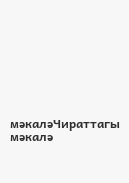мәкаләЧираттагы мәкалә